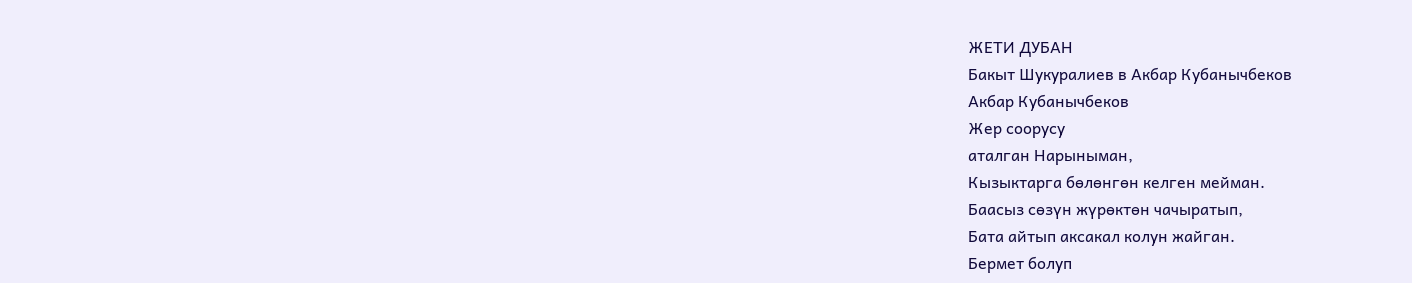ЖЕТИ ДУБАН
Бакыт Шукуралиев в Акбар Кубанычбеков
Акбар Кубанычбеков
Жер соорусу
аталган Нарыныман,
Кызыктарга бөлөнгөн келген мейман.
Баасыз сөзүн жүрөктөн чачыратып,
Бата айтып аксакал колун жайган.
Бермет болуп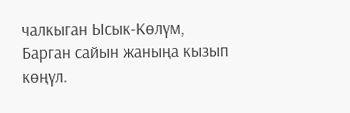чалкыган Ысык-Көлүм,
Барган сайын жаныңа кызып көңүл.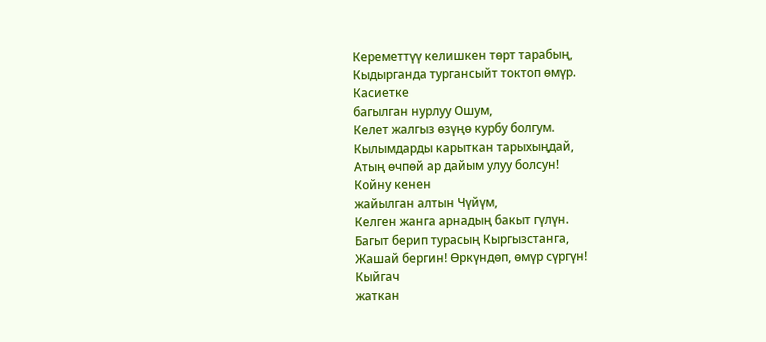Кереметтүү келишкен төрт тарабың,
Кыдырганда тургансыйт токтоп өмүр.
Касиетке
багылган нурлуу Ошум,
Келет жалгыз өзүңө курбу болгум.
Кылымдарды карыткан тарыхыңдай,
Атың өчпөй ар дайым улуу болсун!
Койну кенен
жайылган алтын Чүйүм,
Келген жанга арнадың бакыт гүлүн.
Багыт берип турасың Кыргызстанга,
Жашай бергин! Өркүндөп, өмүр сүргүн!
Кыйгач
жаткан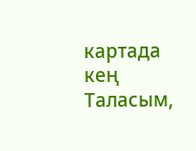картада кең Таласым,